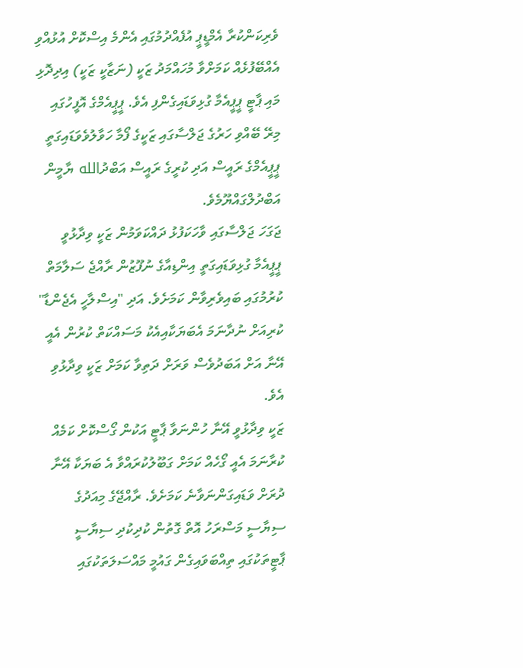ވެރިކަންކުރާ އެމްޑީޕީ އުފެއްދުމުގައި އެންމެ އިސްކޮށް އުޅުއްވި އެއްބޭފުޅެއް ކަމަށްވާ މުހައްމަދު ޒަކީ (ނަޒާކީ ޒަކީ) އިދިދޮޅި މައި ޕާޓީ ޕީޕީއެމާ ގުޅިވަޑައިގެންފި އެވެ. ޕީޕީއެމްގެ އޮފީހުގައި މިރޭ ބޭއްވި ހަރުގެ ޖަލްސާގައި ޒަކީގެ ފޯމާ ހަވާލުވެވަޑައިގަތީ ޕީޕީއެމްގެ ރައީސް އަދި ކުރީގެ ރައީސް އަބްދުالله ޔާމީން އަބްދުލްގައްޔޫމެވެ.
ޖަގަހަ ޖަލްސާގައި ވާހަކަފުޅު ދައްކަވަމުން ޒަކީ ވިދާޅުވީ ޕީޕީއެމާ ގުޅިވަޑައިގަތީ އިންޑިއާގެ ނުފޫޒުން ރާއްޖެ ސަލާމަތް ކުރުމުގައި ބައިވެރިވާން ކަމަށެވެ. އަދި "އިސްލާހީ އެޖެންޑާ" ކުރިއަށް ނުދާނަމަ އެބަޔަކާއިއެކު މަސައްކަތް ކުރުން އެއީ އޭނާ އަށް އަބަދުވެސް ވަރަށް ދަތިވާ ކަމަށް ޒަކީ ވިދާޅުވި އެވެ.
ޒަކީ ވިދާޅުވީ އޭނާ ހުންނަވާ ޕާޓީ އަކުން ގޯސްކޮށް ކަމެއް ކުރާނަމަ އެއީ ގޯހެއް ކަމަށް ގަބޫލުކުރައްވާ އެ ބަޔަކާ އޭނާ ދުރަށް ވަޑައިގަންނަވާނެ ކަމަށެވެ. ރާއްޖޭގެ މިއަދުގެ ސިޔާސީ މަސްރަހު އޮތް ގޮތުން ކުދިކުދި ސިޔާސީ ޕާޓީތަކުގައި ތިއްބަވައިގެން ގައުމީ މައްސަލަތަކުގައި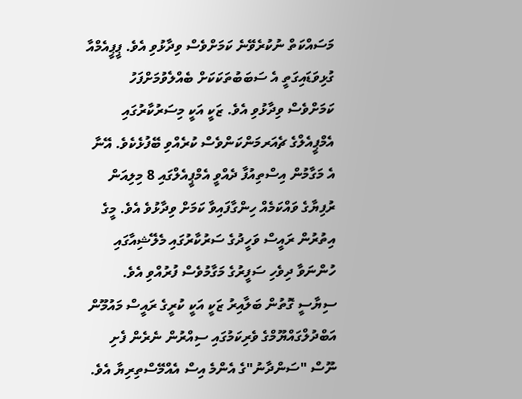މަސައްކަތް ނުކުރެވޭނެ ކަމަށްވެސް ވިދާޅުވި އެވެ. ޕީޕީއެމްއާ ގުޅިވަޑައިގަތީ އެ ސަބަބުތަކަކަށް ބެއްލެވުމަށްފަހު ކަމަށްވެސް ވިދާޅުވި އެވެ. ޒަކީ އަކީ މިސަރުކާރުގައި އެމްޕީއެލްގެ ޗެއަރމަންކަންވެސް ކުރެއްވި ބޭފުޅެކެވެ. އޭނާ އެ މަގާމުން އިސްތިއުފާ ދެއްވީ އެމްޕީއެލްގައި 8 މިލިއަން ރުފިޔާގެ ވައްކަމެއް ހިންގާފައިވާ ކަމަށް ވިދާޅުވެ އެވެ. މީގެ އިތުރުން ރައީސް ވަހީދުގެ ސަރުކާރުގައި މެލޭޝިއާގައި ހުންނަވާ ދިވެހި ސަފީރުގެ މަގާމުވެސް ފުރުއްވި އެވެ.
ސިޔާސީ ގޮތުން ބަލާއިރު ޒަކީ އަކީ ކުރީގެ ރައީސް މައުމޫން އަބްދުލްގައްޔޫމްގެ ވެރިކަމުގައި ސިއްރުން ނެރެން ފެށި ނޫސް "ސަންދާނު"ގެ އެންމެ އިސް އެއްމޭސްތިރިޔާ އެވެ.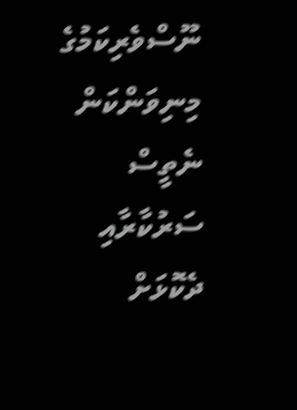ނޫސްވެރިކަމުގެ މިނިވަންކަން ނެތީސް ސަރުކާރާއި ދެކޮޅަށް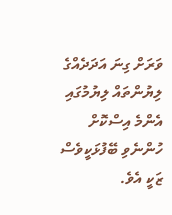ވަރަށް ގިނަ އަދަދެއްގެ ލިޔުންތައް ލިޔުމުގައި އެންމެ އިސްކޮށް ހުންނެވި ބޭފުޅަކީވެސް ޒަކީ އެވެ.